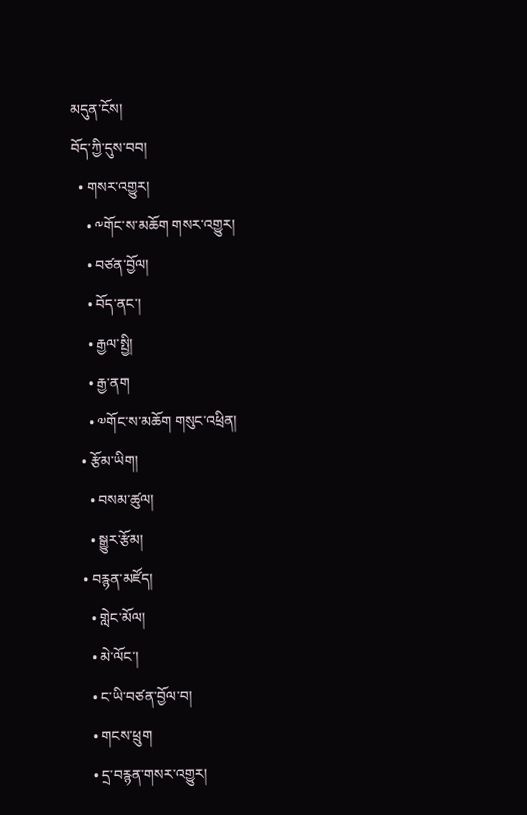མདུན་ངོས།
བོད་ཀྱི་དུས་བབ།
  • གསར་འགྱུར།
    • ༸གོང་ས་མཆོག གསར་འགྱུར།
    • བཙན་བྱོལ།
    • བོད་ནང་།
    • རྒྱལ་སྤྱི།
    • རྒྱ་ནག
    • ༧གོང་ས་མཆོག གསུང་འཕྲིན།
  • རྩོམ་ཡིག།
    • བསམ་ཚུལ།
    • སྒྱུར་རྩོམ།
  • བརྙན་མཛོད།
    • གླེང་མོལ།
    • མེ་ལོང་།
    • ང་ཡི་བཙན་བྱོལ་བ།
    • གངས་ཕྲུག
    • དྲ་བརྙན་གསར་འགྱུར།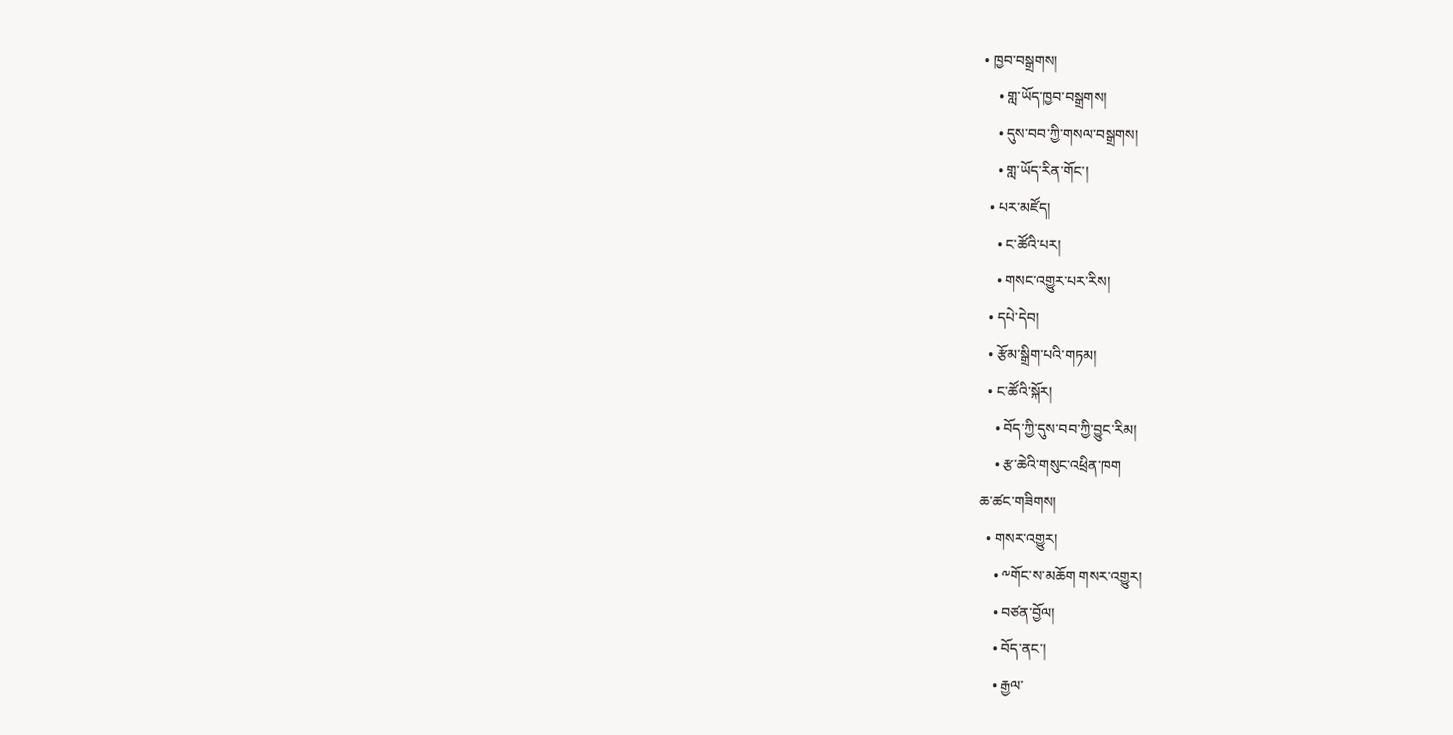• ཁྱབ་བསྒྲགས།
    • གླ་ཡོད་ཁྱབ་བསྒྲགས།
    • དུས་བབ་ཀྱི་གསལ་བསྒྲགས།
    • གླ་ཡོད་རིན་གོང་།
  • པར་མཛོད།
    • ང་ཚོའི་པར།
    • གསང་འགྱུར་པར་རིས།
  • དཔེ་དེབ།
  • རྩོམ་སྒྲིག་པའི་གཏམ།
  • ང་ཚོའི་སྐོར།
    • བོད་ཀྱི་དུས་བབ་ཀྱི་བྱུང་རིམ།
    • རྩ་ཆེའི་གསུང་འཕྲིན་ཁག
ཆ་ཚང་གཟིགས།
  • གསར་འགྱུར།
    • ༸གོང་ས་མཆོག གསར་འགྱུར།
    • བཙན་བྱོལ།
    • བོད་ནང་།
    • རྒྱལ་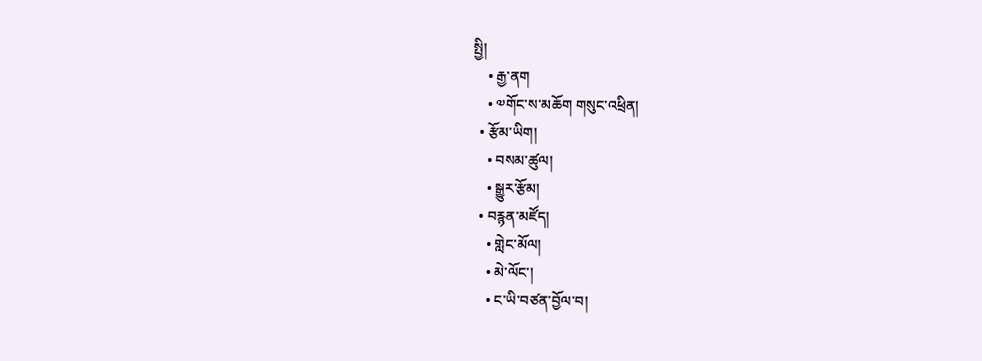སྤྱི།
    • རྒྱ་ནག
    • ༧གོང་ས་མཆོག གསུང་འཕྲིན།
  • རྩོམ་ཡིག།
    • བསམ་ཚུལ།
    • སྒྱུར་རྩོམ།
  • བརྙན་མཛོད།
    • གླེང་མོལ།
    • མེ་ལོང་།
    • ང་ཡི་བཙན་བྱོལ་བ།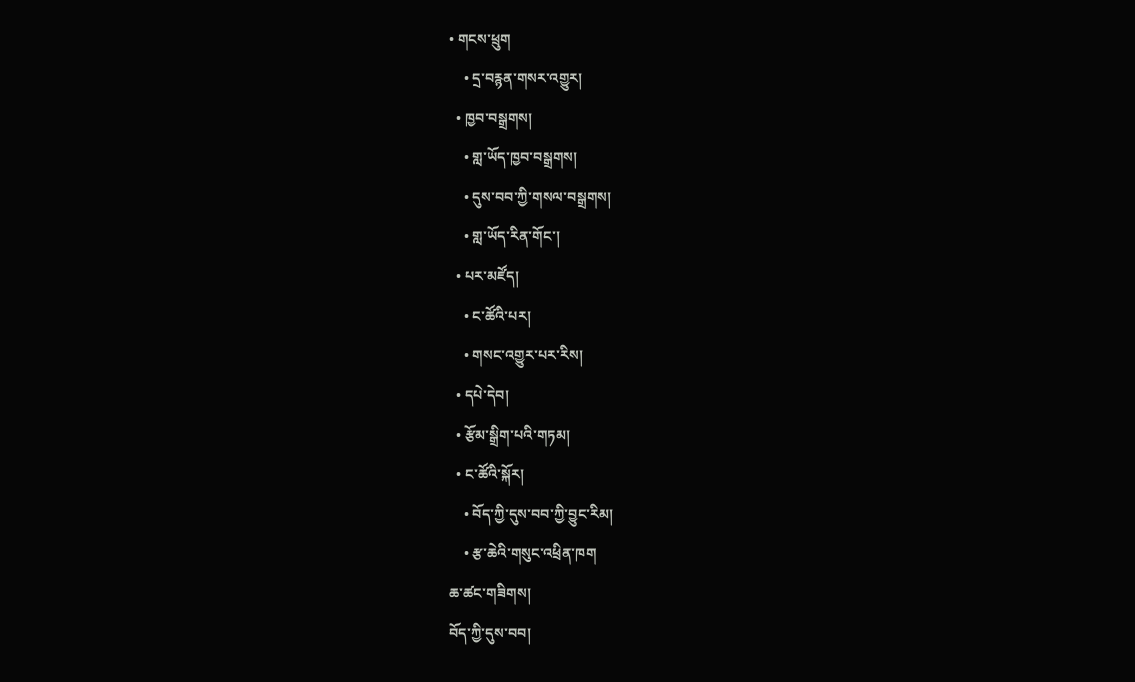• གངས་ཕྲུག
    • དྲ་བརྙན་གསར་འགྱུར།
  • ཁྱབ་བསྒྲགས།
    • གླ་ཡོད་ཁྱབ་བསྒྲགས།
    • དུས་བབ་ཀྱི་གསལ་བསྒྲགས།
    • གླ་ཡོད་རིན་གོང་།
  • པར་མཛོད།
    • ང་ཚོའི་པར།
    • གསང་འགྱུར་པར་རིས།
  • དཔེ་དེབ།
  • རྩོམ་སྒྲིག་པའི་གཏམ།
  • ང་ཚོའི་སྐོར།
    • བོད་ཀྱི་དུས་བབ་ཀྱི་བྱུང་རིམ།
    • རྩ་ཆེའི་གསུང་འཕྲིན་ཁག
ཆ་ཚང་གཟིགས།
བོད་ཀྱི་དུས་བབ།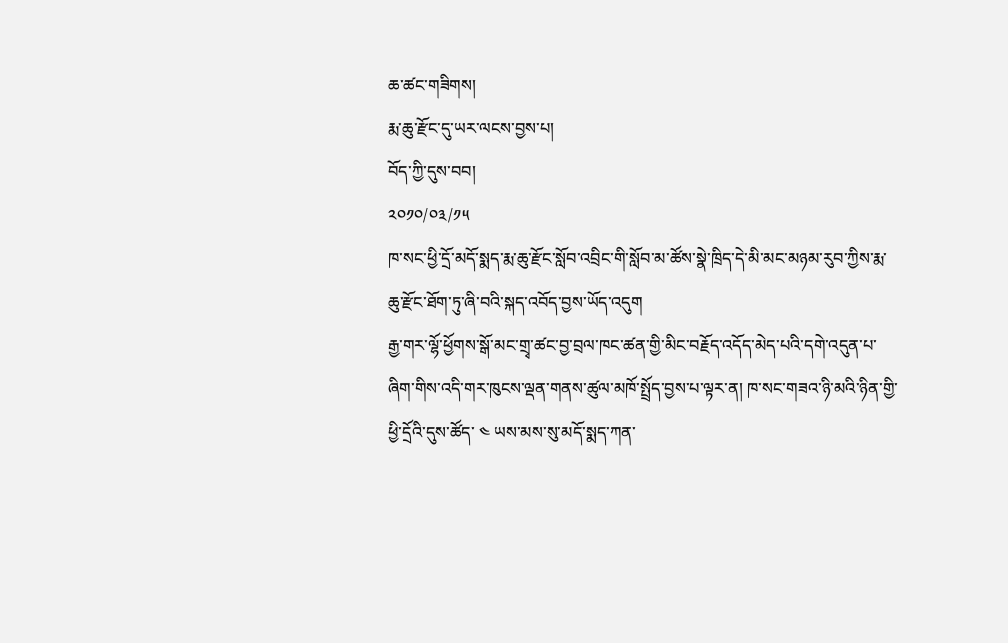ཆ་ཚང་གཟིགས།
རྨ་ཆུ་རྫོང་དུ་ཡར་ལངས་བྱས་པ།
བོད་ཀྱི་དུས་བབ།
༢༠༡༠/༠༣/༡༥
ཁ་སང་ཕྱི་དྲོ་མདོ་སྨད་རྨ་ཆུ་རྫོང་སློབ་འབྲིང་གི་སློབ་མ་ཚོས་སྣེ་ཁྲིད་དེ་མི་མང་མཉམ་རུབ་ཀྱིས་རྨ་ཆུ་རྫོང་ཐོག་ཏུ་ཞི་བའི་སྐད་འབོད་བྱས་ཡོད་འདུག
རྒྱ་གར་ལྷོ་ཕྱོགས་སྒོ་མང་གྲྭ་ཚང་བྱ་བྲལ་ཁང་ཚན་གྱི་མིང་བརྗོད་འདོད་མེད་པའི་དགེ་འདུན་པ་ཞིག་གིས་འདི་གར་ཁུངས་ལྡན་གནས་ཚུལ་མཁོ་སྤྲོད་བྱས་པ་ལྟར་ན། ཁ་སང་གཟའ་ཉི་མའི་ཉིན་གྱི་ཕྱི་དྲོའི་དུས་ཚོད་ ༤ ཡས་མས་སུ་མདོ་སྨད་ཀན་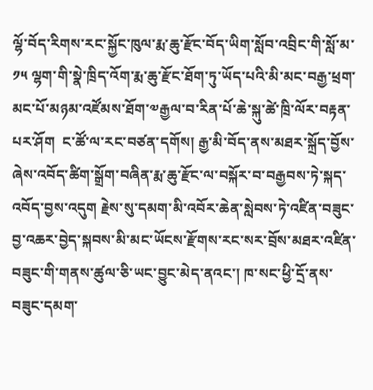ལྷོ་བོད་རིགས་རང་སྐྱོང་ཁུལ་རྨ་ཆུ་རྫོང་བོད་ཡིག་སློབ་འབྲིང་གི་སློ་མ་ ༡༥ ལྷག་གི་སྣེ་ཁྲིད་འོག་རྨ་ཆུ་རྫོང་ཐོག་ཏུ་ཡོད་པའི་མི་མང་བརྒྱ་ཕྲག་མང་པོ་མཉམ་འཛོམས་ཐོག་༧རྒྱལ་བ་རིན་པོ་ཆེ་སྐུ་ཚེ་ཁྲི་ལོར་བརྟན་པར་ཤོག  ང་ཚོ་ལ་རང་བཙན་དགོས། རྒྱ་མི་བོད་ནས་མཐར་སྐྲོད་བྱོས་ཞེས་འབོད་ཚིག་སྒྲོག་བཞིན་རྨ་ཆུ་རྫོང་ལ་བསྐོར་བ་བརྒྱབས་ཏེ་སྐད་འབོད་བྱས་འདུག རྗེས་སུ་དམག་མི་འབོར་ཆེན་སླེབས་ཏེ་འཛིན་བཟུང་བྱ་འཆར་བྱེད་སྐབས་མི་མང་ཡོངས་རྫོགས་རང་སར་བྲོས་མཐར་འཛིན་བཟུང་གི་གནས་ཚུལ་ཅི་ཡང་བྱུང་མེད་ནའང་། ཁ་སང་ཕྱི་དྲོ་ནས་བཟུང་དམག་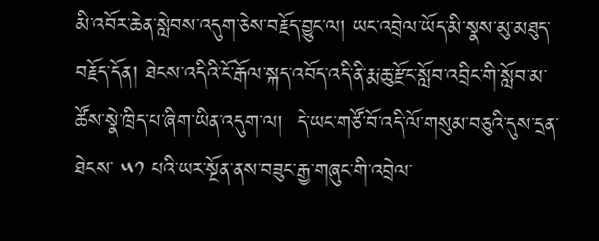མི་འབོར་ཆེན་སླེབས་འདུག་ཅེས་བརྗོད་བྱུང་ལ། ཡང་འབྲེལ་ཡོད་མི་སྣས་མུ་མཐུད་བརྗོད་དོན། ཐེངས་འདིའི་ངོ་རྒོལ་སྐད་འབོད་འདི་ནི་རྨ་ཆུ་རྫོང་སློབ་འབྲིང་གི་སློབ་མ་ཚོས་སྣེ་ཁྲིད་པ་ཞིག་ཡིན་འདུག་ལ།  དེ་ཡང་གཙོ་བོ་འདི་ལོ་གསུམ་བཅུའི་དུས་དྲན་ཐེངས་ ༥༡ པའི་ཡར་སྔོན་ནས་བཟུང་རྒྱ་གཞུང་གི་འབྲེལ་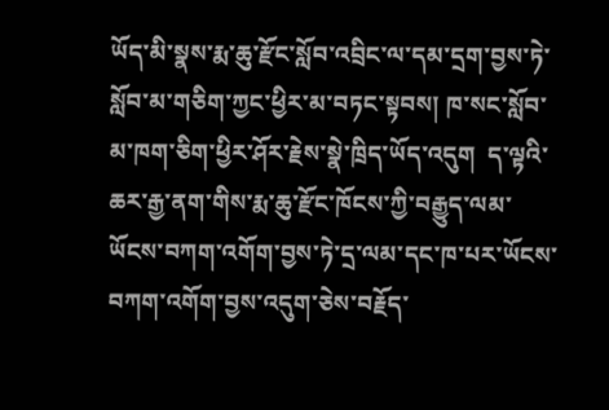ཡོད་མི་སྣས་རྨ་ཆུ་རྫོང་སློབ་འབྲིང་ལ་དམ་དྲག་བྱས་ཏེ་སློབ་མ་གཅིག་ཀྱང་ཕྱིར་མ་བཏང་སྟབས། ཁ་སང་སློབ་མ་ཁག་ཅིག་ཕྱིར་ཤོར་རྗེས་སྣེ་ཁྲིད་ཡོད་འདུག  ད་ལྟའི་ཆར་རྒྱ་ནག་གིས་རྨ་ཆུ་རྫོང་ཁོངས་ཀྱི་བརྒྱུད་ལམ་ཡོངས་བཀག་འགོག་བྱས་ཏེ་དྲ་ལམ་དང་ཁ་པར་ཡོངས་བཀག་འགོག་བྱས་འདུག་ཅེས་བརྗོད་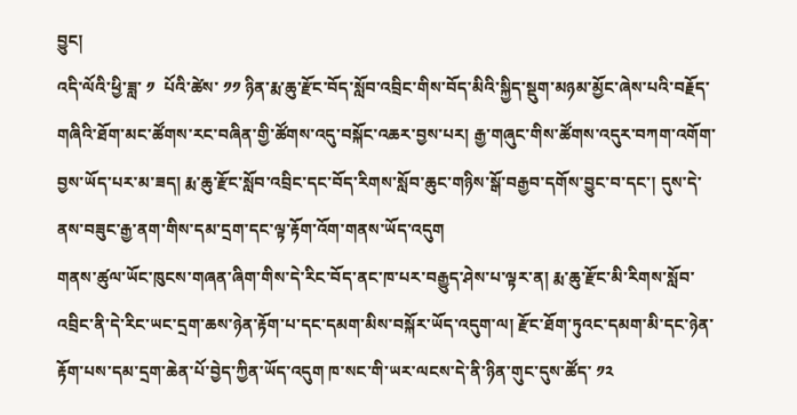བྱུང།
འདི་ལོའི་ཕྱི་ཟླ་ ༡  པོའི་ཚེས་ ༡༡ ཉིན་རྨ་ཆུ་རྫོང་བོད་སློབ་འབྲིང་གིས་བོད་མིའི་སྐྱིད་སྡུག་མཉམ་མྱོང་ཞེས་པའི་བརྗོད་གཞིའི་ཐོག་མང་ཚོགས་རང་བཞིན་གྱི་ཚོགས་འདུ་བསྐོང་འཆར་བྱས་པར། རྒྱ་གཞུང་གིས་ཚོགས་འདུར་བཀག་འགོག་བྱས་ཡོད་པར་མ་ཟད། རྨ་ཆུ་རྫོང་སློབ་འབྲིང་དང་བོད་རིགས་སློབ་ཆུང་གཉིས་སྒོ་བརྒྱབ་དགོས་བྱུང་བ་དང་། དུས་དེ་ནས་བཟུང་རྒྱ་ནག་གིས་དམ་དྲག་དང་ལྟ་རྟོག་འོག་གནས་ཡོད་འདུག
གནས་ཚུལ་ཡོང་ཁུངས་གཞན་ཞིག་གིས་དེ་རིང་བོད་ནང་ཁ་པར་བརྒྱུད་ཤེས་པ་ལྟར་ན། རྨ་ཆུ་རྫོང་མི་རིགས་སློབ་འབྲིང་ནི་དེ་རིང་ཡང་དྲག་ཆས་ཉེན་རྟོག་པ་དང་དམག་མིས་བསྐོར་ཡོད་འདུག་ལ། རྫོང་ཐོག་ཏུའང་དམག་མི་དང་ཉེན་རྟོག་པས་དམ་དྲག་ཆེན་པོ་བྱེད་ཀྱིན་ཡོད་འདུག ཁ་སང་གི་ཡར་ལངས་དེ་ནི་ཉིན་གུང་དུས་ཚོད་ ༡༢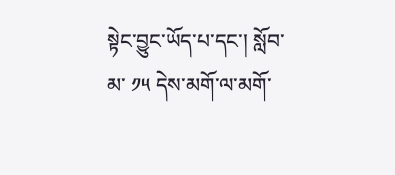སྟེང་བྱུང་ཡོད་པ་དང་། སློབ་མ་ ༡༥ དེས་མགོ་ལ་མགོ་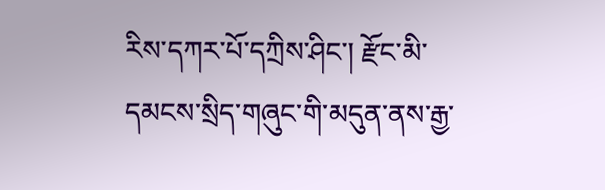རིས་དཀར་པོ་དཀྲིས་ཤིང་། རྫོང་མི་དམངས་སྲིད་གཞུང་གི་མདུན་ནས་རྒྱ་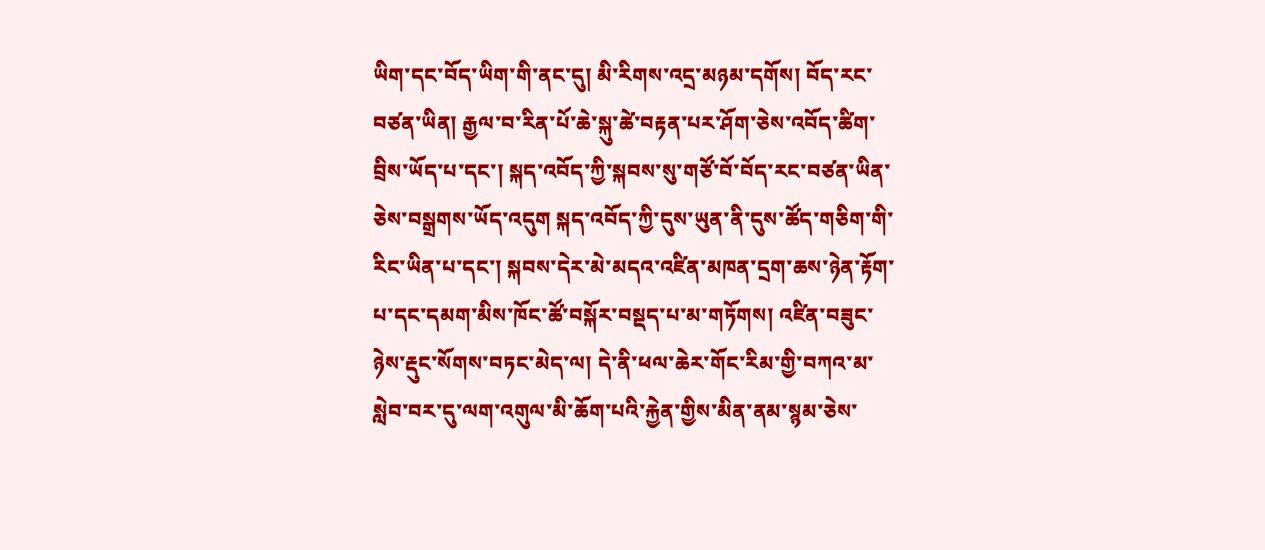ཡིག་དང་བོད་ཡིག་གི་ནང་དུ། མི་རིགས་འདྲ་མཉམ་དགོས། བོད་རང་བཙན་ཡིན། རྒྱལ་བ་རིན་པོ་ཆེ་སྐུ་ཚེ་བརྟན་པར་ཤོག་ཅེས་འབོད་ཚིག་བྲིས་ཡོད་པ་དང་། སྐད་འབོད་ཀྱི་སྐབས་སུ་གཙོ་བོ་བོད་རང་བཙན་ཡིན་ཅེས་བསྒྲགས་ཡོད་འདུག སྐད་འབོད་ཀྱི་དུས་ཡུན་ནི་དུས་ཚོད་གཅིག་གི་རིང་ཡིན་པ་དང་། སྐབས་དེར་མེ་མདའ་འཛིན་མཁན་དྲག་ཆས་ཉེན་རྟོག་པ་དང་དམག་མིས་ཁོང་ཚོ་བསྐོར་བསྡད་པ་མ་གཏོགས། འཛིན་བཟུང་ཉེས་རྡུང་སོགས་བཏང་མེད་ལ། དེ་ནི་ཕལ་ཆེར་གོང་རིམ་གྱི་བཀའ་མ་སླེབ་བར་དུ་ལག་འགུལ་མི་ཆོག་པའི་རྐྱེན་གྱིས་མིན་ནམ་སྙམ་ཅེས་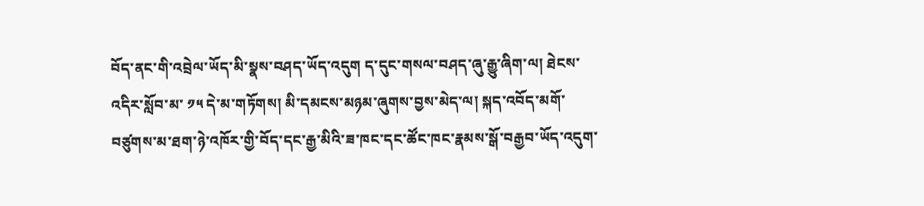བོད་ནང་གི་འབྲེལ་ཡོད་མི་སྣས་བཤད་ཡོད་འདུག ད་དུང་གསལ་བཤད་ཞུ་རྒྱུ་ཞིག་ལ། ཐེངས་འདིར་སློབ་མ་ ༡༥ དེ་མ་གཏོགས། མི་དམངས་མཉམ་ཞུགས་བྱས་མེད་ལ། སྐད་འབོད་མགོ་བཙུགས་མ་ཐག་ཉེ་འཁོར་གྱི་བོད་དང་རྒྱ་མིའི་ཟ་ཁང་དང་ཚོང་ཁང་རྣམས་སྒོ་བརྒྱབ་ཡོད་འདུག་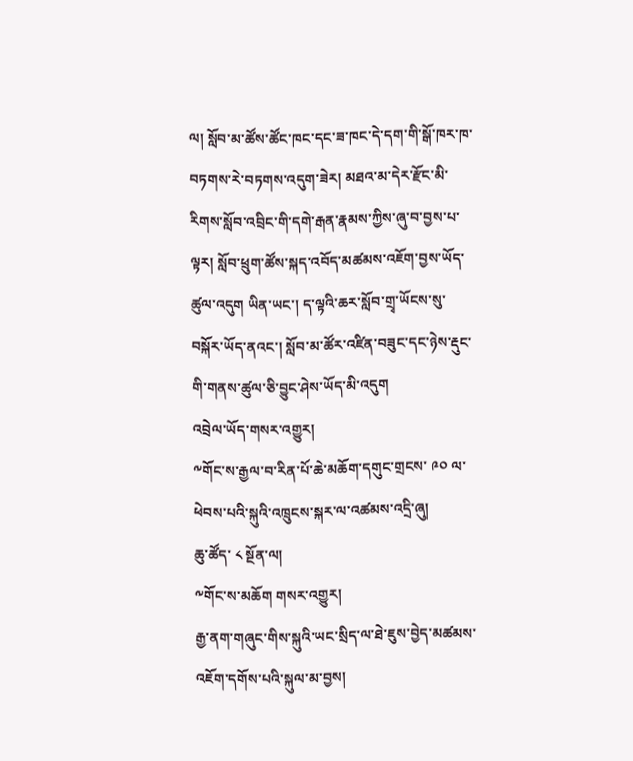ལ། སློབ་མ་ཚོས་ཚོང་ཁང་དང་ཟ་ཁང་དེ་དག་གི་སྒོ་ཁར་ཁ་བཏགས་རེ་བཏགས་འདུག་ཟེར། མཐའ་མ་དེར་རྫོང་མི་རིགས་སློབ་འབྲིང་གི་དགེ་རྒན་རྣམས་ཀྱིས་ཞུ་བ་བྱས་པ་ལྟར། སློབ་ཕྲུག་ཚོས་སྐད་འབོད་མཚམས་འཇོག་བྱས་ཡོད་ཚུལ་འདུག ཡིན་ཡང་། ད་ལྟའི་ཆར་སློབ་གྲྭ་ཡོངས་སུ་བསྐོར་ཡོད་ནའང་། སློབ་མ་ཚོར་འཛིན་བཟུང་དང་ཉེས་རྡུང་གི་གནས་ཚུལ་ཅི་བྱུང་ཤེས་ཡོད་མི་འདུག
འབྲེལ་ཡོད་གསར་འགྱུར།
༸གོང་ས་རྒྱལ་བ་རིན་པོ་ཆེ་མཆོག་དགུང་གྲངས་ ༩༠ ལ་ཕེབས་པའི་སྐུའི་འཁྲུངས་སྐར་ལ་འཚམས་འདྲི་ཞུ།
ཆུ་ཚོད་ ༨ སྔོན་ལ།
༸གོང་ས་མཆོག གསར་འགྱུར།
རྒྱ་ནག་གཞུང་གིས་སྐུའི་ཡང་སྲིད་ལ་ཐེ་ཇུས་བྱེད་མཚམས་འཇོག་དགོས་པའི་སྐུལ་མ་བྱས།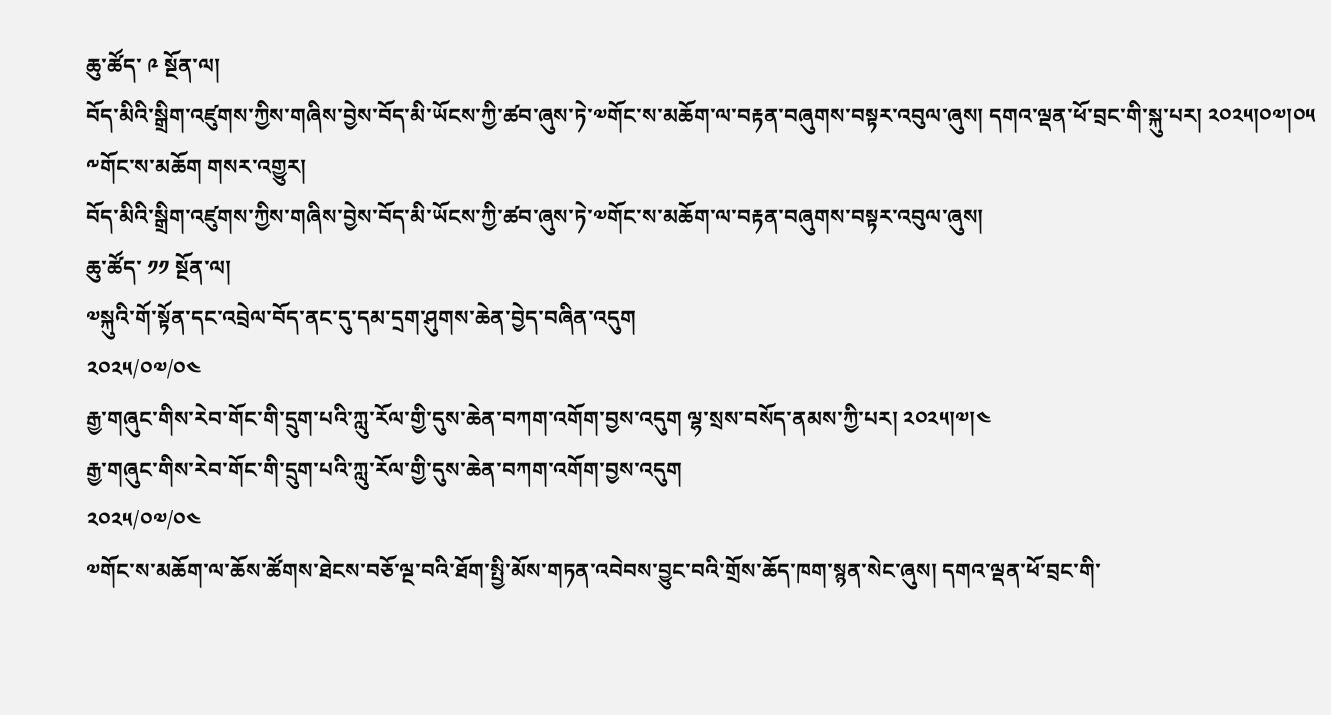ཆུ་ཚོད་ ༩ སྔོན་ལ།
བོད་མིའི་སྒྲིག་འཛུགས་ཀྱིས་གཞིས་བྱེས་བོད་མི་ཡོངས་ཀྱི་ཚབ་ཞུས་ཏེ་༧གོང་ས་མཆོག་ལ་བརྟན་བཞུགས་བསྟར་འབུལ་ཞུས། དགའ་ལྡན་ཕོ་བྲང་གི་སྐུ་པར། ༢༠༢༥།༠༧།༠༥
༸གོང་ས་མཆོག གསར་འགྱུར།
བོད་མིའི་སྒྲིག་འཛུགས་ཀྱིས་གཞིས་བྱེས་བོད་མི་ཡོངས་ཀྱི་ཚབ་ཞུས་ཏེ་༧གོང་ས་མཆོག་ལ་བརྟན་བཞུགས་བསྟར་འབུལ་ཞུས།
ཆུ་ཚོད་ ༡༡ སྔོན་ལ།
༧སྐུའི་གོ་སྟོན་དང་འབྲེལ་བོད་ནང་དུ་དམ་དྲག་ཤུགས་ཆེན་བྱེད་བཞིན་འདུག
༢༠༢༥/༠༧/༠༤
རྒྱ་གཞུང་གིས་རེབ་གོང་གི་དྲུག་པའི་ཀླུ་རོལ་གྱི་དུས་ཆེན་བཀག་འགོག་བྱས་འདུག ལྷ་སྲས་བསོད་ནམས་ཀྱི་པར། ༢༠༢༥།༧།༤
རྒྱ་གཞུང་གིས་རེབ་གོང་གི་དྲུག་པའི་ཀླུ་རོལ་གྱི་དུས་ཆེན་བཀག་འགོག་བྱས་འདུག
༢༠༢༥/༠༧/༠༤
༧གོང་ས་མཆོག་ལ་ཆོས་ཚོགས་ཐེངས་བཅོ་ལྔ་བའི་ཐོག་སྤྱི་མོས་གཏན་འབེབས་བྱུང་བའི་གྲོས་ཆོད་ཁག་སྙན་སེང་ཞུས། དགའ་ལྡན་ཕོ་བྲང་གི་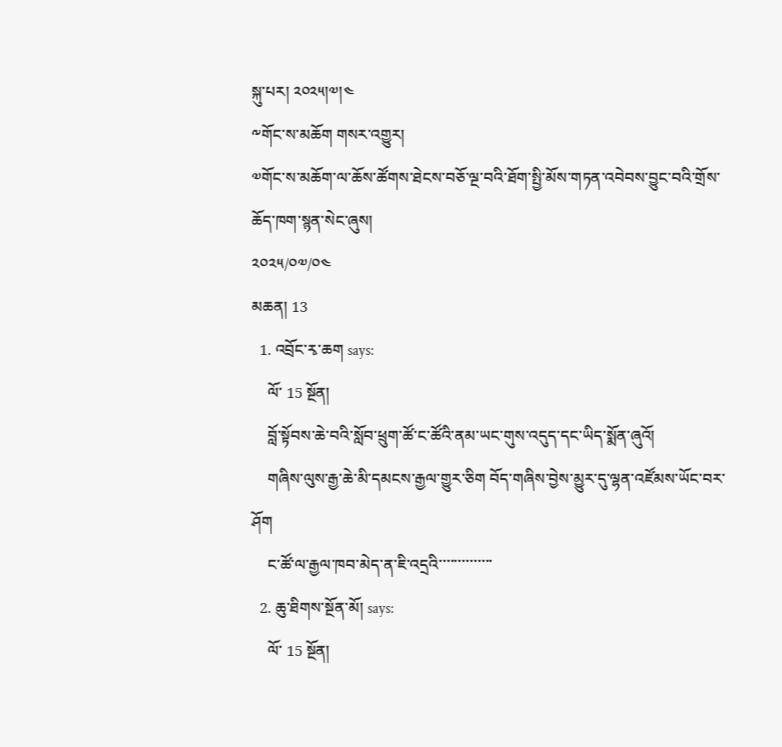སྐུ་པར། ༢༠༢༥།༧།༤
༸གོང་ས་མཆོག གསར་འགྱུར།
༧གོང་ས་མཆོག་ལ་ཆོས་ཚོགས་ཐེངས་བཅོ་ལྔ་བའི་ཐོག་སྤྱི་མོས་གཏན་འབེབས་བྱུང་བའི་གྲོས་ཆོད་ཁག་སྙན་སེང་ཞུས།
༢༠༢༥/༠༧/༠༤
མཆན། 13
  1. འབྲོང་རྭ་ཆག says:
    ལོ་ 15 སྔོན།
    བློ་སྟོབས་ཆེ་བའི་སློབ་ཕྲུག་ཚོ་ང་ཚོའི་ནམ་ཡང་གུས་འདུད་དང་ཡིད་སྨོན་ཞུའོ།
    གཞིས་ལུས་རྒྱ་ཆེ་མི་དམངས་རྒྱལ་གྱུར་ཅིག བོད་གཞིས་བྱེས་མྱུར་དུ་ལྷན་འཛོམས་ཡོང་བར་ཤོག
    ང་ཚོ་ལ་རྒྱལ་ཁབ་མེད་ན་ཇི་འདྲའི་་་་་་་་་་་་་་
  2. ཆུ་ཐིགས་སྔོན་མོ། says:
    ལོ་ 15 སྔོན།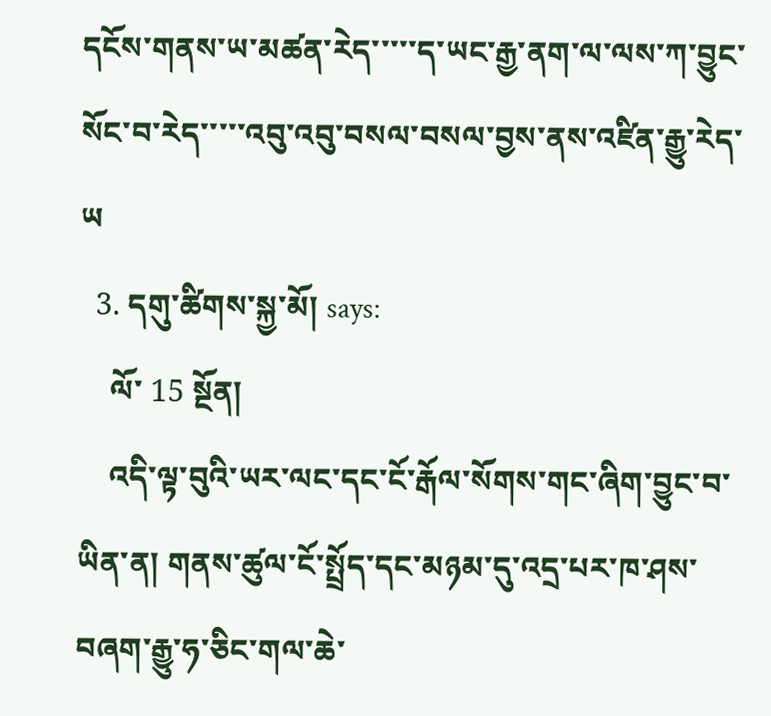དངོས་གནས་ཡ་མཚན་རེད་་་་་ད་ཡང་རྒྱ་ནག་ལ་ལས་ཀ་བྱུང་སོང་བ་རེད་་་་་འབུ་འབུ་བསལ་བསལ་བྱས་ནས་འཛིན་རྒྱུ་རེད་ཡ
  3. དགུ་ཚིགས་སྐྱ་མོ། says:
    ལོ་ 15 སྔོན།
    འདི་ལྟ་བུའི་ཡར་ལང་དང་ངོ་རྒོལ་སོགས་གང་ཞིག་བྱུང་བ་ཡིན་ན། གནས་ཚུལ་ངོ་སྤྲོད་དང་མཉམ་དུ་འདྲ་པར་ཁ་ཤས་བཞག་རྒྱུ་ཧ་ཅིང་གལ་ཆེ་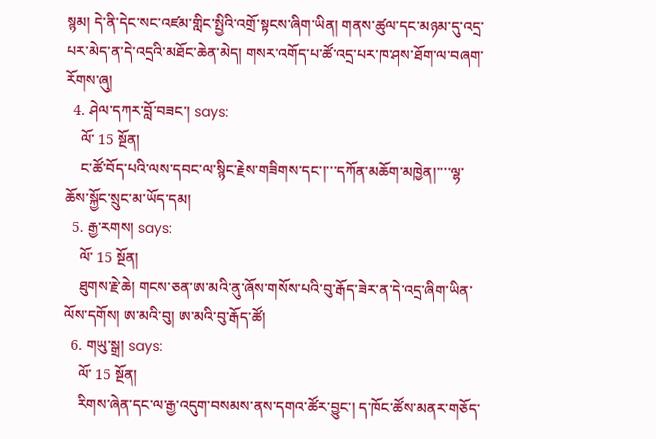སྙམ། དེ་ནི་དེང་སང་འཛམ་གླིང་སྤྱིའི་འགྲོ་སྟངས་ཞིག་ཡིན། གནས་ཚུལ་དང་མཉམ་དུ་འདྲ་པར་མེད་ན་དེ་འདྲའི་མཐོང་ཆེན་མེད། གསར་འགོད་པ་ཚོ་འདྲ་པར་ཁ་ཤས་ཐོག་ལ་བཞག་རོགས་ཞུ།
  4. ཤེལ་དཀར་བློ་བཟང་། says:
    ལོ་ 15 སྔོན།
    ང་ཚོ་བོད་པའི་ལས་དབང་ལ་སྙིང་རྗེས་གཟིགས་དང་།་་་དཀོན་མཆོག་མཁྱེན།་་་་ལྷ་ཆོས་སྐྱོང་སྲུང་མ་ཡོད་དམ།
  5. རྒྱ་རགས། says:
    ལོ་ 15 སྔོན།
    ཐུགས་རྗེ་ཆེ། གངས་ཅན་ཨ་མའི་ནུ་ཞོས་གསོས་པའི་བུ་རྒོད་ཟེར་ན་དེ་འདྲ་ཞིག་ཡིན་ལོས་དགོས། ཨ་མའི་བུ། ཨ་མའི་བུ་རྒོད་ཚོ།
  6. གཡུ་སྒྲ། says:
    ལོ་ 15 སྔོན།
    རིགས་ཞེན་དང་ལ་རྒྱ་འདུག་བསམས་ནས་དགའ་ཚོར་བྱུང་། ད་ཁོང་ཚོས་མནར་གཅོད་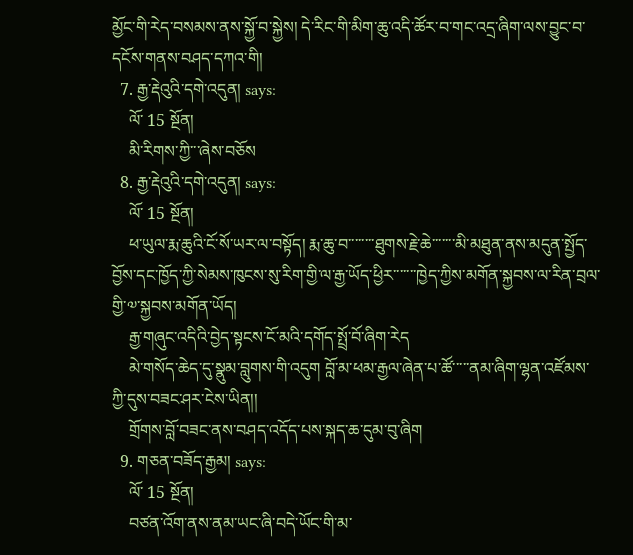མྱོང་གི་རེད་བསམས་ནས་སྐྱོ་བ་སྐྱེས། དེ་རིང་གི་མིག་ཆུ་འདི་ཚོར་བ་གང་འདྲ་ཞིག་ལས་བྱུང་བ་དངོས་གནས་བཤད་དཀའ་གི།
  7. རྒྱ་རྡེའུའི་དགེ་འདུན། says:
    ལོ་ 15 སྔོན།
    མི་རིགས་ཀྱི་་་ཞེས་བཅོས
  8. རྒྱ་རྡེའུའི་དགེ་འདུན། says:
    ལོ་ 15 སྔོན།
    ཕ་ཡུལ་རྨ་ཆུའི་ངོ་སོ་ཡར་ལ་བསྟོད། རྨ་ཆུ་བ་་་་་་་་ཐུགས་རྗེ་ཆེ་་་་་་་མི་མཐུན་ནས་མདུན་སྤྱོད་བྱོས་དང་ཁྱོད་ཀྱི་སེམས་ཁུངས་སུ་རིག་གྱི་ལ་རྒྱ་ཡོད་ཕྱིར་་་་་་་ཁྱེད་ཀྱིས་མགོན་སྐྱབས་ལ་རིན་བྲལ་གྱི་༧་སྐྱབས་མགོན་ཡོད།
    རྒྱ་གཞུང་འདིའི་བྱེད་སྟངས་ངོ་མའི་དགོད་སྤྲོ་བོ་ཞིག་རེད
    མེ་གསོད་ཆེད་དུ་སྣུམ་བླུགས་གི་འདུག བློ་མ་ཕམ་རྒྱལ་ཞེན་པ་ཚོ་་་་་ནམ་ཞིག་ལྷན་འཛོམས་ཀྱི་དུས་བཟང་ཤར་ངེས་ཡིན།།
    གྲོགས་བློ་བཟང་ནས་བཤད་འདོད་པས་སྐད་ཆ་དུམ་བུ་ཞིག
  9. གཅན་བཟོད་རྒྱམ། says:
    ལོ་ 15 སྔོན།
    བཙན་འོག་ནས་ནམ་ཡང་ཞི་བདེ་ཡོང་གི་མ་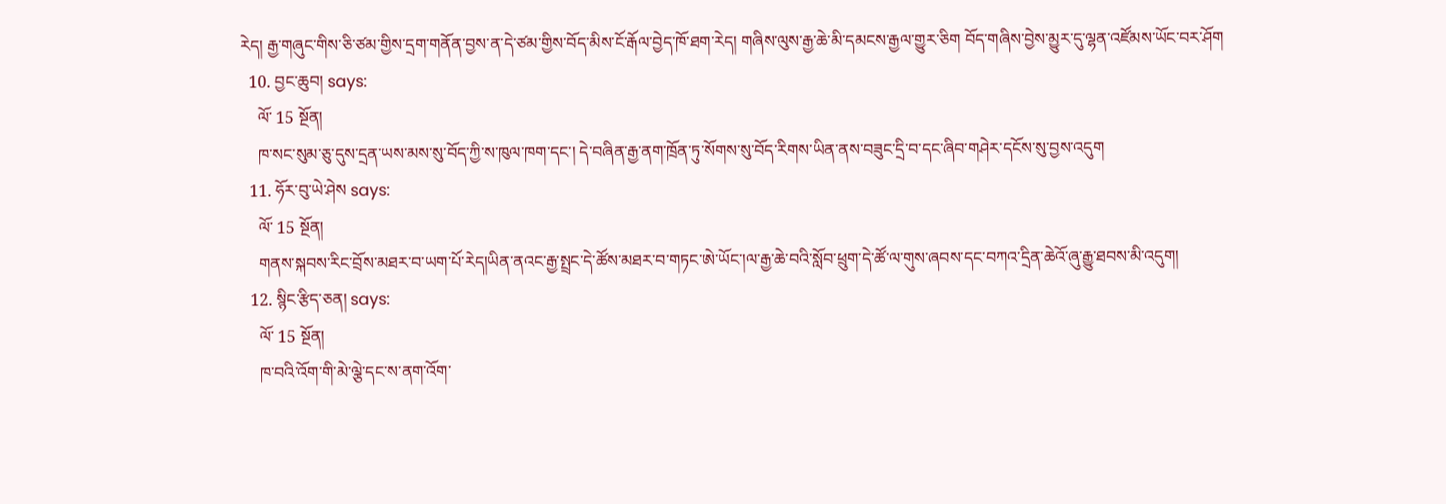རེད། རྒྱ་གཞུང་གིས་ཅི་ཙམ་གྱིས་དྲག་གནོན་བྱས་ན་དེ་ཙམ་གྱིས་བོད་མིས་ངོ་རྒོལ་བྱེད་ཁོ་ཐག་རེད། གཞིས་ལུས་རྒྱ་ཆེ་མི་དམངས་རྒྱལ་གྱུར་ཅིག བོད་གཞིས་བྱེས་མྱུར་དུ་ལྷན་འཛོམས་ཡོང་བར་ཤོག
  10. བྱང་ཆུབ། says:
    ལོ་ 15 སྔོན།
    ཁ་སང་སུམ་ཅུ་དུས་དྲན་ཡས་མས་སུ་བོད་ཀྱི་ས་ཁུལ་ཁག་དང་། དེ་བཞིན་རྒྱ་ནག་ཁྲོན་ཏུ་སོགས་སུ་བོད་རིགས་ཡིན་ནས་བཟུང་དྲི་བ་དང་ཞིབ་གཤེར་དངོས་སུ་བྱས་འདུག
  11. ཧོར་བུ་ཡེ་ཤེས says:
    ལོ་ 15 སྔོན།
    གནས་སྐབས་རིང་བྲོས་མཐར་བ་ཡག་པོ་རེད།ཡིན་ནའང་རྒྱ་སྤྲང་དེ་ཚོས་མཐར་བ་གཏང་ཨེ་ཡོང་།ལ་རྒྱ་ཆེ་བའི་སློབ་ཕྲུག་དེ་ཚོ་ལ་གུས་ཞབས་དང་བཀའ་དྲིན་ཆེའོ་ཞུ་རྒྱུ་ཐབས་མི་འདུག།
  12. སྙིང་རྩིད་ཅན། says:
    ལོ་ 15 སྔོན།
    ཁ་བའི་འོག་གི་མེ་ལྕེ་དང་ས་ནག་འོག་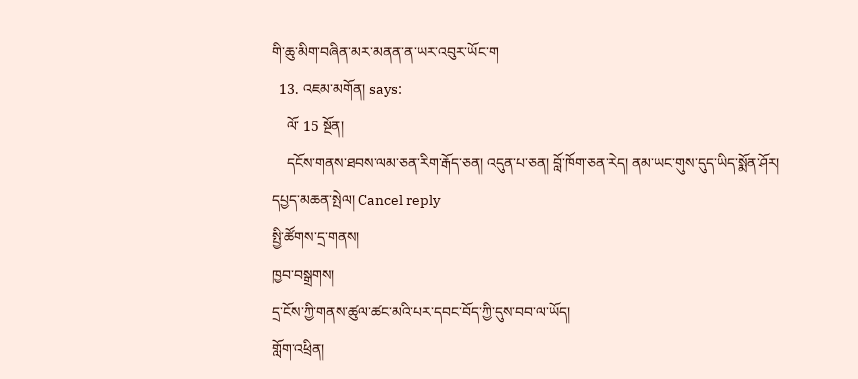གི་ཆུ་མིག་བཞིན་མར་མནན་ན་ཡར་འབུར་ཡོང་ག
  13. འཇམ་མགོན། says:
    ལོ་ 15 སྔོན།
    དངོས་གནས་ཐབས་ལམ་ཅན་རིག་རྒོད་ཅན། འདུན་པ་ཅན། བློ་ཁོག་ཅན་རེད། ནམ་ཡང་གུས་དུད་ཡིད་སྨོན་ཤོར།
དཔྱད་མཆན་སྤེལ། Cancel reply
སྤྱི་ཚོགས་དྲ་གནས།
ཁྱབ་བསྒྲགས།
དྲ་ངོས་ཀྱི་གནས་ཚུལ་ཚང་མའི་པར་དབང་བོད་ཀྱི་དུས་བབ་ལ་ཡོད།
གློག་འཕྲིན།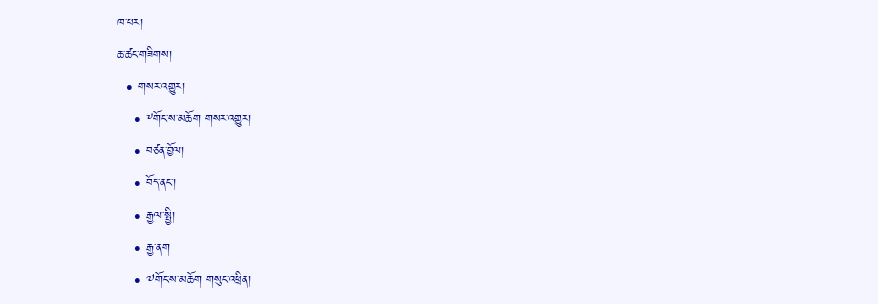ཁ་པར།
ཆ་ཚང་གཟིགས།
  • གསར་འགྱུར།
    • ༸གོང་ས་མཆོག གསར་འགྱུར།
    • བཙན་བྱོལ།
    • བོད་ནང་།
    • རྒྱལ་སྤྱི།
    • རྒྱ་ནག
    • ༧གོང་ས་མཆོག གསུང་འཕྲིན།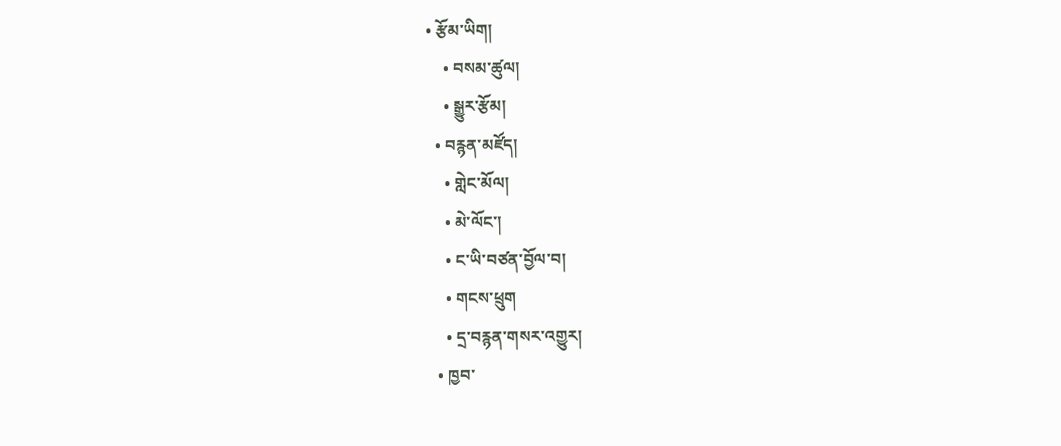• རྩོམ་ཡིག།
    • བསམ་ཚུལ།
    • སྒྱུར་རྩོམ།
  • བརྙན་མཛོད།
    • གླེང་མོལ།
    • མེ་ལོང་།
    • ང་ཡི་བཙན་བྱོལ་བ།
    • གངས་ཕྲུག
    • དྲ་བརྙན་གསར་འགྱུར།
  • ཁྱབ་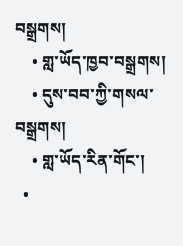བསྒྲགས།
    • གླ་ཡོད་ཁྱབ་བསྒྲགས།
    • དུས་བབ་ཀྱི་གསལ་བསྒྲགས།
    • གླ་ཡོད་རིན་གོང་།
  •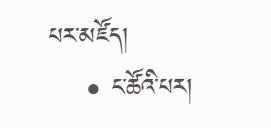པར་མཛོད།
    • ང་ཚོའི་པར།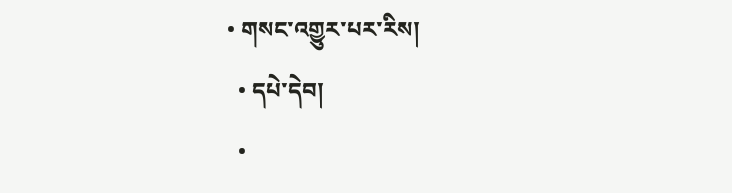• གསང་འགྱུར་པར་རིས།
  • དཔེ་དེབ།
  •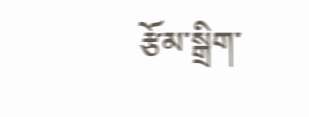རྩོམ་སྒྲིག་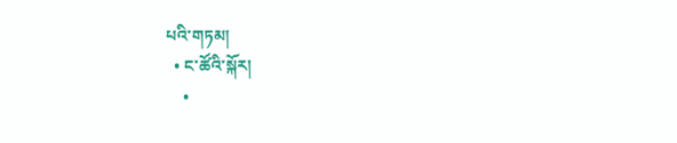པའི་གཏམ།
  • ང་ཚོའི་སྐོར།
    •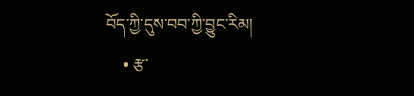བོད་ཀྱི་དུས་བབ་ཀྱི་བྱུང་རིམ།
    • རྩ་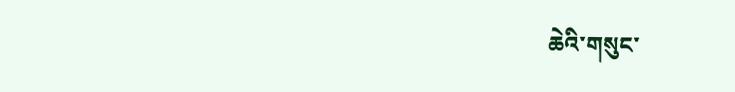ཆེའི་གསུང་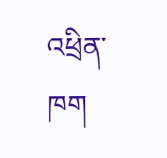འཕྲིན་ཁག